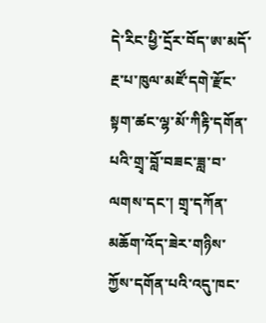དེ་རིང་ཕྱི་དྲོར་བོད་ཨ་མདོ་རྔ་པ་ཁུལ་མཛོ་དགེ་རྫོང་སྟག་ཚང་ལྷ་མོ་ཀིརྟི་དགོན་པའི་གྲྭ་བློ་བཟང་ཟླ་བ་ལགས་དང་། གྲྭ་དཀོན་མཆོག་འོད་ཟེར་གཉིས་ཀྱོས་དགོན་པའི་འདུ་ཁང་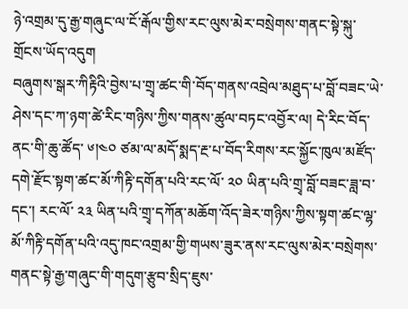ཉེ་འགྲམ་དུ་རྒྱ་གཞུང་ལ་ངོ་རྒོལ་གྱིས་རང་ལུས་མེར་བསྲེགས་གནང་སྟེ་སྐུ་གྲོངས་ཡོད་འདུག
བཞུགས་སྒར་ཀིརྟིའི་བྱེས་པ་གྲྭ་ཚང་གི་བོད་གནས་འབྲེལ་མཐུད་པ་བློ་བཟང་ཡེ་ཤེས་དང་ཀ་ཉག་ཚེ་རིང་གཉིས་ཀྱིས་གནས་ཚུལ་བཏང་འབྱོར་ལ། དེ་རིང་བོད་ནང་གི་ཆུ་ཚོད་ ༦།༤༠ ཙམ་ལ་མདོ་སྨད་རྔ་པ་བོད་རིགས་རང་སྐྱོང་ཁུལ་མཛོད་དགེ་རྫོང་སྟག་ཚང་མོ་ཀིརྟི་དགོན་པའི་རང་ལོ་ ༢༠ ཡིན་པའི་གྲྭ་བློ་བཟང་ཟླ་བ་དང་། རང་ལོ་ ༢༣ ཡིན་པའི་གྲྭ་དཀོན་མཆོག་འོད་ཟེར་གཉིས་ཀྱིས་སྟག་ཚང་ལྷ་མོ་ཀིརྟི་དགོན་པའི་འདུ་ཁང་འགྲམ་གྱི་གཡས་ཟུར་ནས་རང་ལུས་མེར་བསྲེགས་གནང་སྟེ་རྒྱ་གཞུང་གི་གདུག་རྩུབ་སྲིད་ཇུས་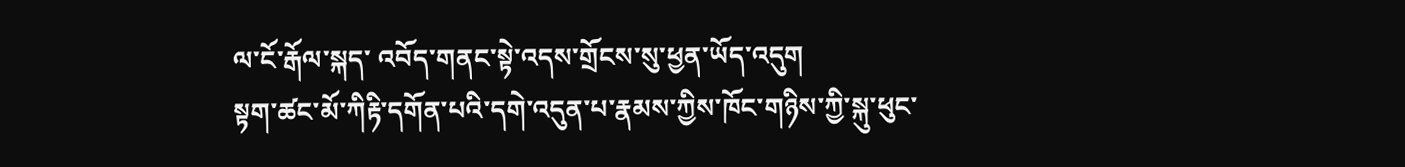ལ་ངོ་རྒོལ་སྐད་ འབོད་གནང་སྟེ་འདས་གྲོངས་སུ་ཕྱན་ཡོད་འདུག
སྟག་ཚང་མོ་ཀིརྟི་དགོན་པའི་དགེ་འདུན་པ་རྣམས་ཀྱིས་ཁོང་གཉིས་ཀྱི་སྐུ་ཕུང་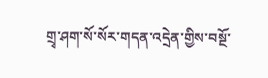གྲྭ་ཤག་སོ་སོར་གདན་འདྲེན་གྱིས་བསྔོ་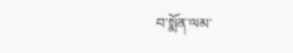བ་སྨོན་ལམ་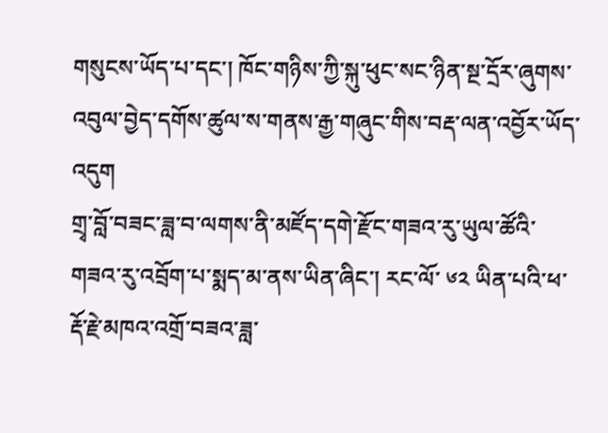གསུངས་ཡོད་པ་དང་། ཁོང་གཉིས་ཀྱི་སྐུ་ཕུང་སང་ཉིན་སྔ་དྲོར་ཞུགས་འབུལ་བྱེད་དགོས་ཚུལ་ས་གནས་རྒྱ་གཞུང་གིས་བརྡ་ལན་འབྱོར་ཡོད་འདུག
གྲྭ་བློ་བཟང་ཟླ་བ་ལགས་ནི་མཛོད་དགེ་རྫོང་གཟའ་རུ་ཡུལ་ཚོའི་གཟའ་རུ་འབྲོག་པ་སྨད་མ་ནས་ཡིན་ཞིང་། རང་ལོ་ ༦༢ ཡིན་པའི་ཕ་རྡོ་རྗེ་མཁའ་འགྲོ་བཟའ་ཟླ་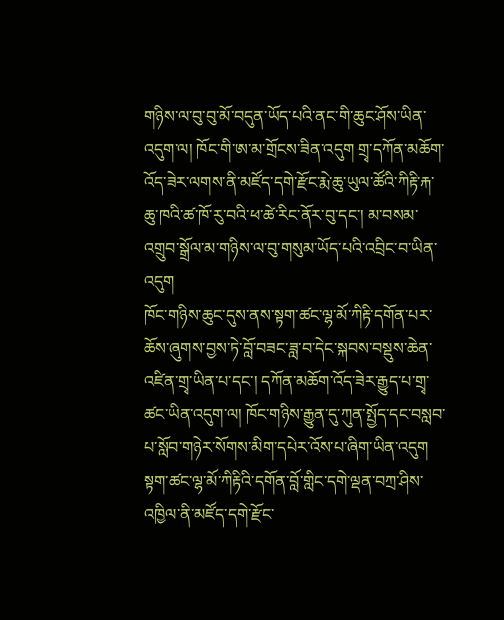གཉིས་ལ་བུ་བུ་མོ་བདུན་ཡོད་པའི་ནང་གི་ཆུང་ཤོས་ཡིན་འདུག་ལ། ཁོང་གི་ཨ་མ་གྲོངས་ཟིན་འདུག གྲྭ་དཀོན་མཆོག་འོད་ཟེར་ལགས་ནི་མཛོད་དགེ་རྫོང་རྨེ་ཆུ་ཡུལ་ཚོའི་ཀིརྟི་རྐ་ཆུ་ཁའི་ཚ་ཁོ་རུ་བའི་ཕ་ཚེ་རིང་ནོར་བུ་དང་། མ་བསམ་འགྲུབ་སྒྲོལ་མ་གཉིས་ལ་བུ་གསུམ་ཡོད་པའི་འབྲིང་བ་ཡིན་འདུག
ཁོང་གཉིས་ཆུང་དུས་ནས་སྟག་ཚང་ལྷ་མོ་ཀིརྟི་དགོན་པར་ཆོས་ཞུགས་བྱས་ཏེ་བློ་བཟང་ཟླ་བ་དེང་སྐབས་བསྡུས་ཆེན་འཛིན་གྲྭ་ཡིན་པ་དང་། དཀོན་མཆོག་འོད་ཟེར་རྒྱུད་པ་གྲྭ་ཚང་ཡིན་འདུག་ལ། ཁོང་གཉིས་རྒྱུན་དུ་ཀུན་སྤྱོད་དང་བསླབ་པ་སློབ་གཉེར་སོགས་མིག་དཔེར་འོས་པ་ཞིག་ཡིན་འདུག
སྟག་ཚང་ལྷ་མོ་ཀིརྟིའི་དགོན་བློ་གླིང་དགེ་ལྡན་བཀྲ་ཤིས་འཁྱིལ་ནི་མཛོད་དགེ་རྫོང་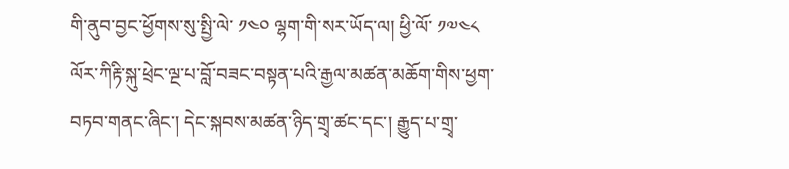གི་ནུབ་བྱང་ཕྱོགས་སུ་སྤྱི་ལེ་ ༡༤༠ ལྷག་གི་སར་ཡོད་ལ། ཕྱི་ལོ་ ༡༧༤༨ ལོར་ཀིརྟི་སྐུ་ཕྲེང་ལྔ་པ་བློ་བཟང་བསྟན་པའི་རྒྱལ་མཚན་མཆོག་གིས་ཕྱག་བཏབ་གནང་ཞིང་། དེང་སྐབས་མཚན་ཉིད་གྲྭ་ཚང་དང་། རྒྱུད་པ་གྲྭ་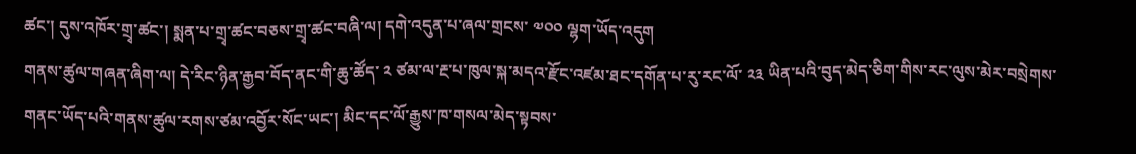ཚང་། དུས་འཁོར་གྲྭ་ཚང་། སྨན་པ་གྲྭ་ཚང་བཅས་གྲྭ་ཚང་བཞི་ལ། དགེ་འདུན་པ་ཞལ་གྲངས་ ༧༠༠ ལྷག་ཡོད་འདུག
གནས་ཚུལ་གཞན་ཞིག་ལ། དེ་རིང་ཉིན་རྒྱབ་བོད་ནང་གི་ཆུ་ཚོད་ ༢ ཙམ་ལ་རྔ་པ་ཁུལ་སྐ་མདའ་རྫོང་འཛམ་ཐང་དགོན་པ་རུ་རང་ལོ་ ༢༣ ཡིན་པའི་བུད་མེད་ཅིག་གིས་རང་ལུས་མེར་བསྲེགས་གནང་ཡོད་པའི་གནས་ཚུལ་རགས་ཙམ་འབྱོར་སོང་ཡང་། མིང་དང་ལོ་རྒྱུས་ཁ་གསལ་མེད་སྟབས་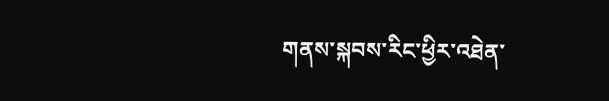གནས་སྐབས་རིང་ཕྱིར་འཐེན་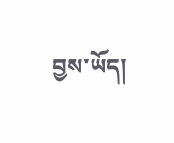བྱས་ཡོད།